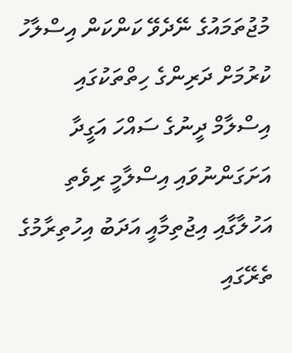މުޖުތަމައުގެ ނޭދެވޭ ކަންކަން އިސްލާހު ކުރުމަށް ދަރިންގެ ހިތްތަކުގައި އިސްލާމް ދީނުގެ ސައްހަ އަގީދާ އަށަގަންނުވައި އިސްލާމީ ރިވެތި އަހުލާގާއި އިޖުތިމާއީ އަދަބު އިހުތިރާމުގެ ތެރޭގައި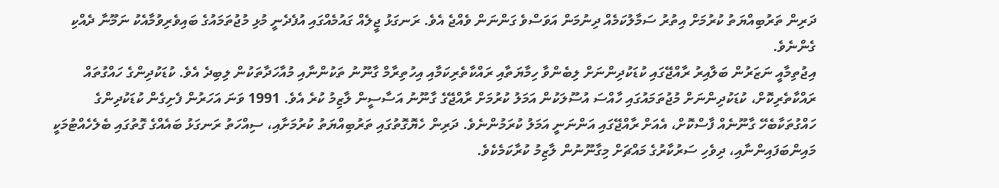ދަރިން ތަރުބިއްޔަތު ކުރުމަށް އިތުރު ސަމާލުކަމެއް ދިނުމަން އަވަސްވެ ގަންނަން ވެއްޖެ އެވެ. ރަނގަޅު ޖީލެއް ގައުމެއްގައި އުފެދެނީ މުޅި މުޖުތަމައުގެ ބައިވެރިވުމާއެކު ނަމޫނާ ދެއްކި ގެންނެވެ.
އިޖުތިމާއީ ނަޒަރުން ބަލާއިރު ރާއްޖޭގައި ކުޑަކުދިންނަށް ލިބެންވާ ހިމާޔަތާއި ރައްކާތެރިކަމާއި އިހުތިރާމް ގާނޫނު ތަކުންނާއި މުއާހަދާތަކުން ލިބިދެ އެވެ. ކުޑަކުދިންގެ ހައްގުތައް ރައްކާތެރިކޮށް، ކުޑަކުދިންނަށް މުޖުތަމައުގައި ހާއްސަ އުސޫލަކުން އަމަލު ކުރުމަށް ރާއްޖޭގެ ގާނޫނު އަސާސީން ލާޒިމު ކުރެ އެވެ. 1991 ވަނަ އަހަރުން ފެށިގެން ކުޑަކުދިންގެ ހައްގުތަކާބެހޭ ގާނޫނެއް ފާސްކޮށް، އެއަށް ރާއްޖޭގައި އަންނަނީ އަމަލު ކުރަމުންނެވެ. ދަރިން ހެޔޮގޮތުގައި ތަރުބިއްޔަތު ކުރުމަށާއި، ސިއްހަތު ރަނގަޅު ބައެއްގެ ގޮތުގައި ބެލެހެއްޓުމަކީ މައިންބަފައިންނާއި، ދިވެހި ސަރުކާރުގެ މައްޗަށް މިގާނޫނުން ލާޒިމު ކުރާކަމެކެވެ.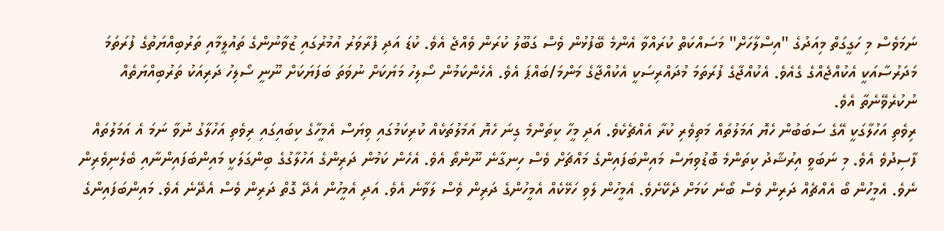ނަމަވެސް މި ހަގީގަތް މިއަދުގެ "އިސްލާހަށް" މަސައްކަތް ކުރައްވާ އެންމެ ބޭފުޅުން ވެސް ގަބޫލު ކުރަން ވެއްޖެ އެވެ. ކުޑަ އަދި ފުރާވަރު އުމުރުގައި ޒުވާނުންގެ ތައުލީމާއި ތަރުބިއްޔަތުގެ ފުރަތަމަ މަދަރުސާއަކީ އެކުއްޖެއްގެ ގެއެވެ. އެކުއްޖާގެ ފުރަތަމަ މުދައްރިސަކީ އެކުއްޖާގެ މަންމަ/ބައްޕަ އެވެ. އެހެންކަމުން ސޯލިހު މަޔަކަށް ނުވަތަ ބަފަޔަކަށް ނޫނީ ސޯލިހު ދަރިއަކު ތަރުބިއްޔަތެއް ނުކުރެވޭނެތާ އެވެ.
ރިވެތި އަހުލާގަކީ އޭގެ ސަބަބުން ހެޔޮ އަމަލުތައް މަތިވެރި ކުރާ އެއްޗެކެވެ. އަދި މީހާ ކިތަންމެ ގިނަ ހެޔޮ އަމަލުތަކެއް ކުރިކަމުގައި ވިޔަސް އެމީހާގެ ކިބައިގައި ރިވެތި އަހުލާގު ނުވާ ނަމަ އެ އަމަލުތައް ފާސިދުވެ އެވެ. މި ނަބަވީ އިރުޝާދު ކިތަންމެ ބޮޑުވިޔަސް މައިންބަފައިންގެ މައްޗަށް ވެސް ހިނގާނެ ނޫންތޯ އެވެ. އެހެން ކަމުން ދަރިންގެ އަހުލާގުގެ ބިންގަލަކީ މައިންބަފައިންނާއި ބެލެނިވެރިން ނެވެ. އެމީހުން ބޯ އެއްޗެއް ދަރިން ވެސް ބޯނެ ކަމަށް ދެކޭށެވެ. އެމީހުން ލެވި ހަޅޭކެއް އެމީހުންގެ ދަރިން ވެސް ލަވާނެ އެވެ. އަދި އެމީހުން އެދޭ ގޮތް ދަރިން ވެސް އެދޭނެ އެވެ. މައިންބަފައިންގެ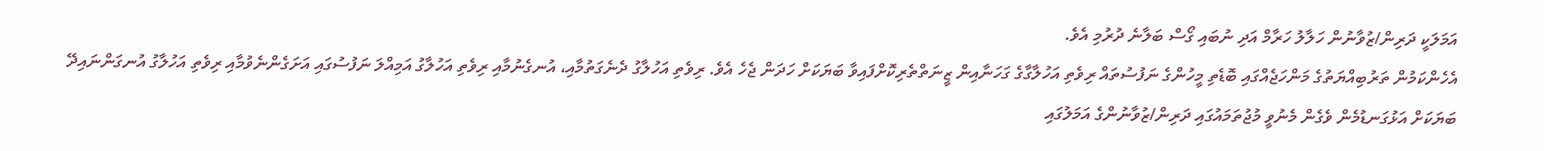އަމަލަކީ ދަރިން/ޒުވާނުން ހަލާލު ހަރާމް އަދި ނުބައި ގޯސް ބަލާނެ ދުރުމި އެވެ.
އެހެންކަމުން ތަރުބިއްޔަތުގެ މަންހަޖެއްގައި ބޮޑެތި މީހުންގެ ނަފުސުތައް ރިވެތި އަހުލާގާގެ ގަހަނާއިން ޒީނަތްތެރިކޮށްފައިވާ ބަޔަކަށް ހަދަން ޖެހެ އެވެ. ރިވެތި އަހުލާގު ދެނެގަތުމާއި، އުނގެނުމާއި ރިވެތި އަހުލާގު އަމިއްލަ ނަފުސުގައި އަށަގެންނެވުމާއި ރިވެތި އަހުލާގު އުނގަންނައިދޭ ބަޔަކަށް އަޅުގަނޑުމެން ވެގެން މެނުވީ މުޖުތަމައުގައި ދަރިން/ޒުވާނުންގެ އަމަލުގައި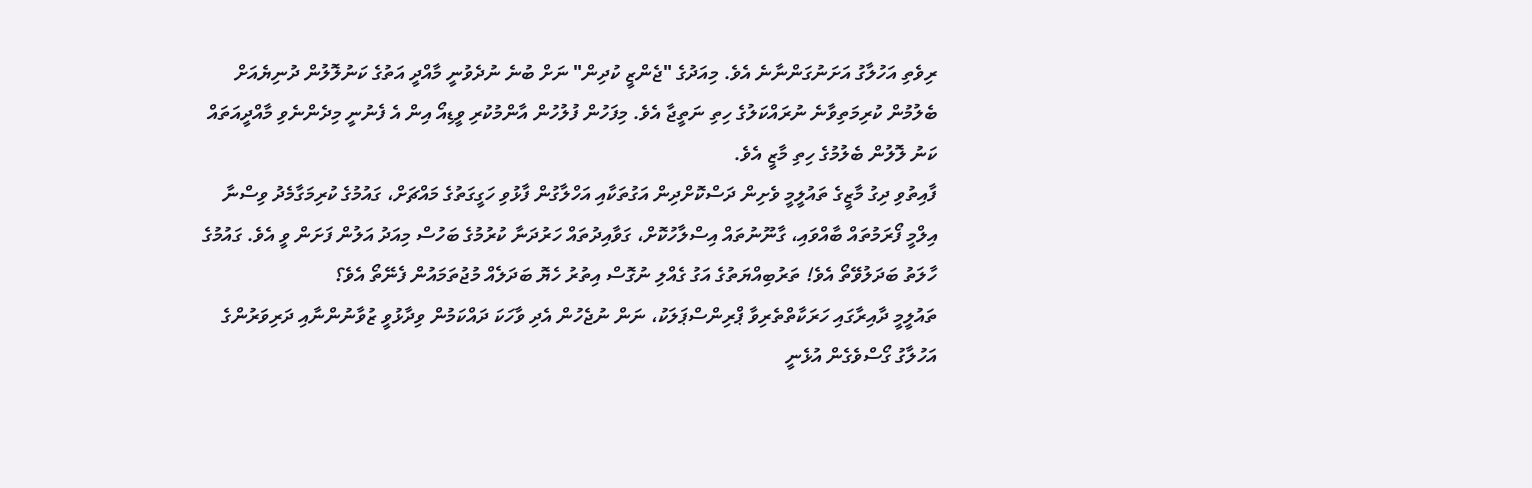ރިވެތި އަހުލާގު އަށަނުގަންނާނެ އެވެ. މިއަދުގެ "ޖެންޒީ ކުދިން" ނަށް ބުނެ ނުދެވުނީ މާއްދީ އަތުގެ ކަނުލޮލުން ދުނިޔެއަށް ބެލުމުން ކުރިމަތިވާނެ ނުރައްކަލުގެ ހިތި ނަތީޖާ އެވެ. މިފަހުން ފުލުހުން އާންމުކުރި ވީޑިއޯ އިން އެ ފެނުނީ މިދެންނެވި މާއްދީއަތައް ކަނު ލޮލުން ބެލުމުގެ ހިތި މާޒީ އެވެ.
ފާއިތުވި ދިގު މާޒީގެ ތައުލީމީ ވެށިން ދަސްކޮށްދިން އަގުތަކާއި އަހްލާގުން ފާޅުވި ހަގީގަތުގެ މައްޗަށް، ގައުމުގެ ކުރިމަގާމެދު ވިސްނާ އިލްމީ ފޯރަމުތައް ބާއްވައި، ގާނޫނުތައް އިސްލާހުކޮށް، ގަވާއިދުތައް ހަރުދަނާ ކުރުމުގެ ބަހުސް މިއަދު އަލުން ފަށަން ވީ އެވެ. ގައުމުގެ ހާލަތު ބަދަލުވޭތޯ އެވެ! ތަރުބިއްޔަތުގެ އަގު ގެއްލި ނުގޮސް އިތުރު ހެޔޮ ބަދަލެއް މުޖުތަމައުން ފެނޭތޯ އެވެ؟
ތައުލީމީ ދާއިރާގައި ހަރަކާތްތެރިވާ ޕްރިންސްޕަލަކު، ނަން ނުޖެހުން އެދި ވާހަކަ ދައްކަމުން ވިދާޅުވީ ޒުވާނުންނާއި ދަރިވަރުންގެ އަހުލާގު ގޯސްވެގެން އުޅެނީ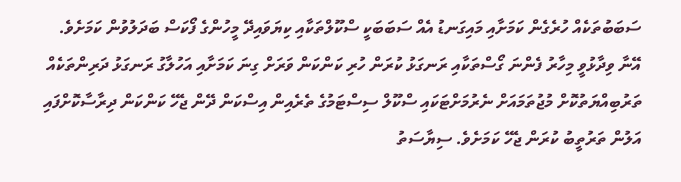ސަބަބުތަކެއް ހުރެގެން ކަމަށާއި މައިގަނޑު އެއް ސަބަބަކީ ސްކޫލްތަކާއި ކިޔަވައިދޭ މީހުންގެ ފޯކަސް ބަދަލުވުން ކަމަށެވެ.
އޭނާ ވިދާޅުވީ މިހާރު ފެންނަ ގޯސްތަކާއި ރަނގަޅު ކުރަން ހުރި ކަންކަން ވަރަށް ގިނަ ކަމަށާއި އަހުލާގު ރަނގަޅު ދަރިންތަކެއް ތަރުބިއްޔަތުކޮށް މުޖުތަމައަށް ނެރުމަށްޓަކައި ސްކޫލް ސިސްޓަމުގެ ތެރެއިން އިސްކަން ދޭން ޖެހޭ ކަންކަން ދިރާސާކޮށްފައި އަލުން ތަރުތީބު ކުރަން ޖެހޭ ކަމަށެވެ. ސިޔާސަތު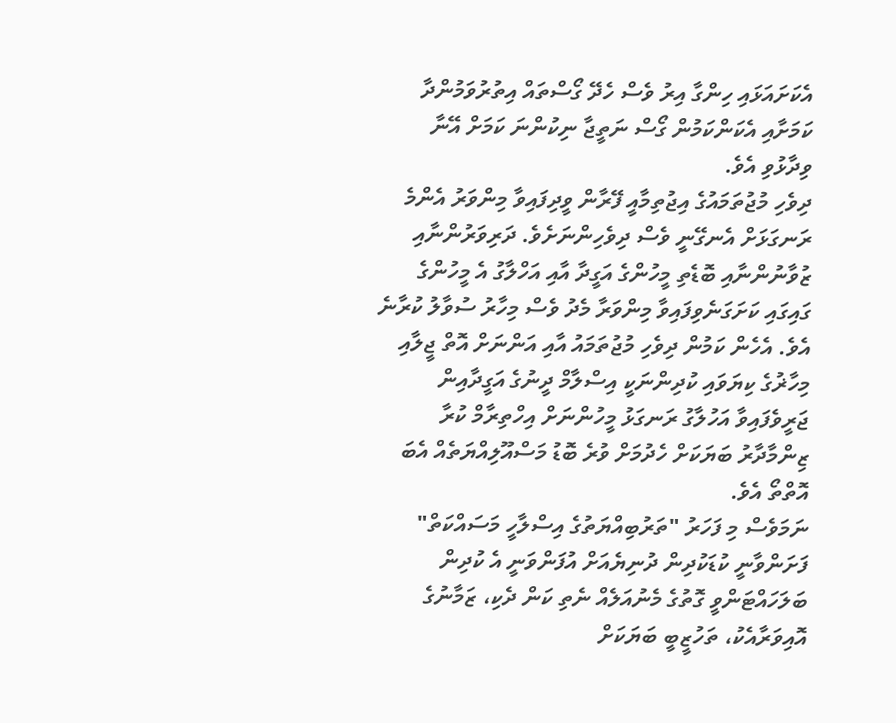އެކަށައަޅައި ހިންގާ އިރު ވެސް ހެދޭ ގޯސްތައް އިތުރުވަމުންދާ ކަމަށާއި އެކަންކަމުން ގޯސް ނަތީޖާ ނިކުންނަ ކަމަށް އޭނާ ވިދާޅުވި އެވެ.
ދިވެހި މުޖުތަމައުގެ އިޖުތިމާއީ ފޭރާން ވީދިފައިވާ މިންވަރު އެންމެ ރަނގަޅަށް އެނގޭނީ ވެސް ދިވެހިންނަށެވެ. ދަރިވަރުންނާއި ޒުވާނުންނާއި ބޮޑެތި މީހުންގެ އަގީދާ އާއި އަހްލާގު އެ މީހުންގެ ގައިގައި ކަށަގަނެވިފައިވާ މިންވަރާ މެދު ވެސް މިހާރު ސުވާލު ކުރާނެ އެވެ. އެހެން ކަމުން ދިވެހި މުޖުތަމައު އާއި އަންނަށް އޮތް ޖީލާއި މިހާޜުގެ ކިޔަވައި ކުދިންނަކީ އިސްލާމް ދީނުގެ އަގީދާއިން ޖަރީވެފައިވާ އަހުލާގު ރަނގަޅު މީހުންނަށް އިހްތިރާމް ކުރާ ޒިންމާދާރު ބަޔަކަށް ހެދުމަށް ވުރެ ބޮޑު މަސްއޫލިއްޔަތެއް އެބަ އޮތްތޯ އެވެ.
ނަމަވެސް މި ފަހަރު "ތަރުބިއްޔަތުގެ އިސްލާހީ މަސައްކަތް" ފަށަންވާނީ ކުޑަކުދިން ދުނިޔެއަށް އުފަންވަނީ އެ ކުދިން ބަލަހައްޓަންވީ ގޮތުގެ މެނުއަލެއް ނެތި ކަން ދެކި، ޒަމާނުގެ އޮއިވަރާއެކު، ތަހުޒީބީ ބަޔަކަށް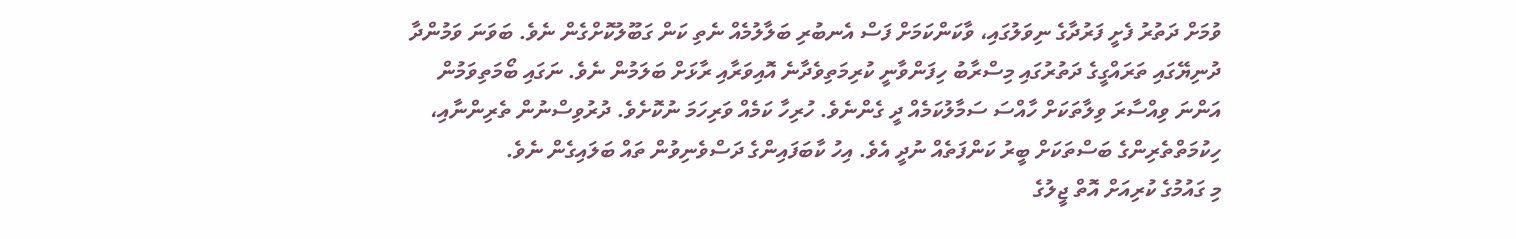ވުމަށް ދަތުރު ފެށީ ފަރުދާގެ ނިވަލުގައި، ވާކަންކަމަށް ފަސް އެނބުރި ބަލާލުމެއް ނެތި ކަން ގަބޫލުކޮށްގެން ނެވެ. ބަވަނަ ވަމުންދާ ދުނިޔޭގައި ތަރައްގީގެ ދަތުރުގައި މިސްރާބު ހިފަންވާނީ ކުރިމަތިވެދާނެ އޮއިވަރާއި ރާޅަށް ބަލަމުން ނެވެ. ނަގައި ބޯމަތިވަމުން އަންނަ ވިއްސާރަ ވިލާތަކަށް ހާއްސަ ސަމާލުކަމެއް ދީ ގެންނެވެ. ހުރިހާ ކަމެއް ވަރިހަމަ ނުކޮށެވެ. ދުރުވިސްނުން ތެރިންނާއި، ހިކުމަތްތެރިންގެ ބަސްތަކަށް ބީރު ކަންފަތެއް ނުދީ އެވެ. އިހު ކާބަފައިންގެ ދަސްވެނިވުން ތައް ބަލައިގެން ނެވެ.
މި ގައުމުގެ ކުރިއަށް އޮތް ޖީލުގެ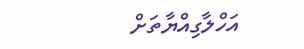އަހްލާގިއްޔާތަށް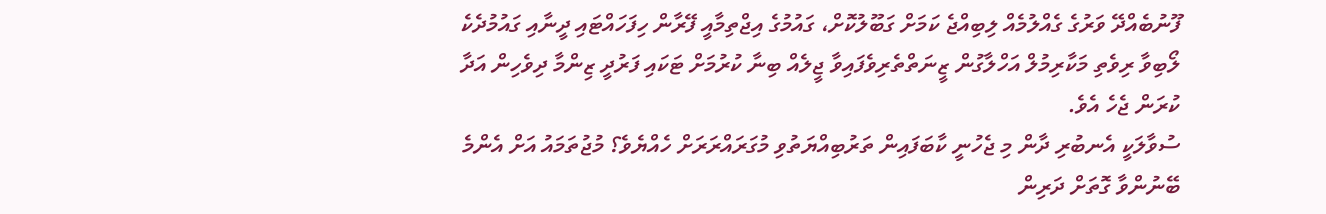ފޫނުބެއްދޭ ވަރުގެ ގެއްލުމެއް ލިބިއްޖެ ކަމަށް ގަބޫލުކޮށް، ގައުމުގެ އިޖްތިމާއީ ފޭރާން ހިފަހައްޓައި ދީނާއި ގައުމުދެކެ ލޯބިވާ ރިވެތި މަކާރިމުލް އަހްލާގުން ޒީނަތްތެރިވެފައިވާ ޖީލެއް ބިނާ ކުރުމަށް ޓަކައި ފަރުދީ ޒިންމާ ދިވެހިން އަދާ ކުރަން ޖެހެ އެވެ.
ސުވާލަކީ އެނބުރި ދާން މި ޖެހުނީ ކާބަފައިން ތަރުބިއްޔަތުވި މުގަރައްރަރަށް ހެއްޔެވެ؟ މުޖުތަމައު އަށް އެންމެ ބޭނުންވާ ގޮތަށް ދަރިން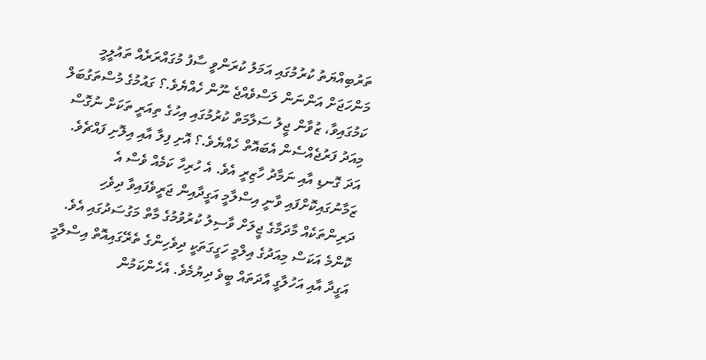ތަރުބިއްޔަތު ކުރުމުގައި އަމަލު ކުރަންވީ ސާފު މުގައްރަރެއް ތައުލީމީ މަންހަޖަށް އަންނަން ލަސްވެއްޖެ ނޫން ހެއްޔެވެ.؟ ގައުމުގެ މުސްތަގުބަލް ކަމުގައިވާ، ޒުވާން ޖީލު ސަލާމަތް ކުރުމުގައި އިހުގެ ތިއަރީ ތަކަށް ނުގޮސް މިއަދު ފަރުޖެއްސެން އެބައޮތް ހެއްޔެވެ.؟ އޮށި ފިލާ އާއި އިލޮށި ފައްޗެވެ. އަދަ ގޮނޑި އާއި ނަމާދު ހާޒިރީ އެވެ. އެ ހުރިހާ ކަމެއް ވެސް އެ ޒަމާނުގައިކޮށްފައި ވާނީ އިސްލާމީ އަގީދާއިން ޖަރީވެފައިވާ ދިވެހި ދަރިންތަކެއް މާދަމާގެ ޖީލަށް ވާސިލު ކުރުވުމުގެ މާތް މަގުސަދުގައި އެވެ.
ކޮންމެ އަކަސް މިއަދުގެ އިލްމީ ހަގީގަތަކީ ދިވެހިންގެ ތެރޭގައިއޮތް އިސްލާމީ އަގީދާ އާއި އަހުލާގީ އާދަތައް ބީވެ ދިޔުމެވެ. އެހެންކަމުން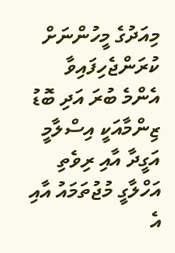މިއަދުގެ މީހުންނަށް ކުރަންޖެހިފައިވާ އެންމެ ބުރަ އަދި ބޮޑު ޒިންމާއަކީ އިސްލާމީ އަގީދާ އާއި ރިވެތި އަހްލާގީ މުޖުތަމައު އާއި އެ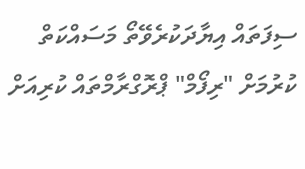ސިފަތައް އިޔާދަކުރެވޭތޯ މަސައްކަތް ކުރުމަށް "ރިފޯމް" ޕްރޮގްރާމްތައް ކުރިއަށް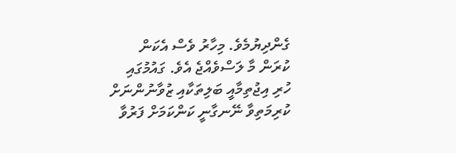ގެންދިޔުމެވެ. މިހާރު ވެސް އެކަން ކުރަން މާ ލަސްވެއްޖެ އެވެ. ގައުމުގައި ހުރި އިޖުތިމާއީ ބަލިތަކާއި ޒުވާނުންނަށް ކުރިމަތިވާ ނޭނގާނީ ކަންކަމަށް ފަރުވާ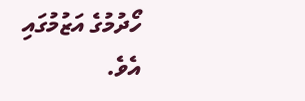ހޯދުމުގެ އަޒުމުގައި އެވެ.